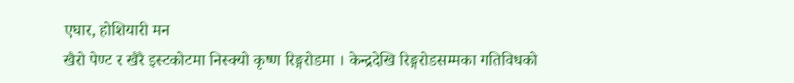एघार, होशियारी मन
खैरो पेण्ट र खैरै इस्टकोटमा निस्क्यो कृष्ण रिङ्गरोडमा । केन्द्रदेखि रिङ्गरोडसम्मका गतिविधको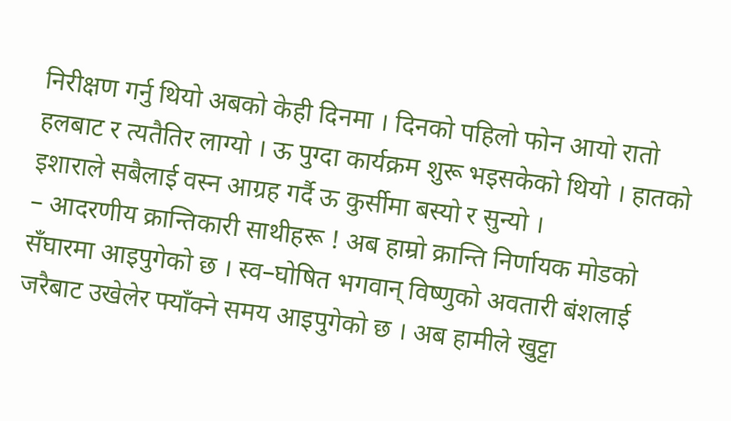निरीक्षण गर्नु थियो अबको केही दिनमा । दिनको पहिलो फोन आयो रातो हलबाट र त्यतैतिर लाग्यो । ऊ पुग्दा कार्यक्रम शुरू भइसकेको थियो । हातको इशाराले सबैलाई वस्न आग्रह गर्दै ऊ कुर्सीमा बस्यो र सुन्यो ।
– आदरणीय क्रान्तिकारी साथीहरू ! अब हाम्रो क्रान्ति निर्णायक मोडको सँघारमा आइपुगेको छ । स्व–घोषित भगवान् विष्णुको अवतारी बंशलाई जरैबाट उखेलेर फ्याँक्ने समय आइपुगेको छ । अब हामीले खुट्टा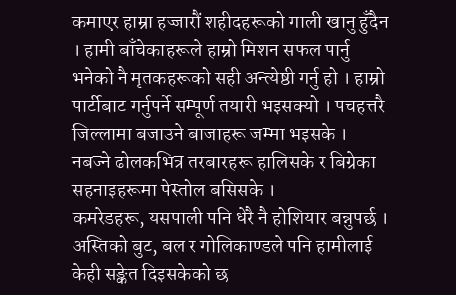कमाएर हाम्रा हज्जारौं शहीदहरूको गाली खानु हुँदैन । हामी बाँचेकाहरूले हाम्रो मिशन सफल पार्नु भनेको नै मृतकहरूको सही अन्त्येष्ठी गर्नु हो । हाम्रो पार्टीबाट गर्नुपर्ने सम्पूर्ण तयारी भइसक्यो । पचहत्तरै जिल्लामा बजाउने बाजाहरू जम्मा भइसके । नबज्ने ढोलकभित्र तरबारहरू हालिसके र बिग्रेका सहनाइहरूमा पेस्तोल बसिसके ।
कमरेडहरू, यसपाली पनि धेरै नै होशियार बन्नुपर्छ । अस्तिको बुट, बल र गोलिकाण्डले पनि हामीलाई केही सङ्केत दिइसकेको छ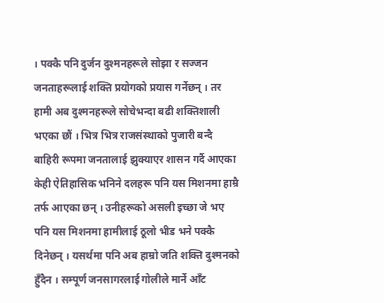। पक्कै पनि दुर्जन दुश्मनहरूले सोझा र सज्जन जनताहरूलाई शक्ति प्रयोगको प्रयास गर्नेछन् । तर हामी अब दुश्मनहरूले सोचेभन्दा बढी शक्तिशाली भएका छौं । भित्र भित्र राजसंस्थाको पुजारी बन्दै बाहिरी रूपमा जनतालाई झुक्याएर शासन गर्दै आएका केही ऐतिहासिक भनिने दलहरू पनि यस मिशनमा हाम्रै तर्फ आएका छन् । उनीहरूको असली इच्छा जे भए पनि यस मिशनमा हामीलाई ठूलो भीड भने पक्कै दिनेछन् । यसर्थमा पनि अब हाम्रो जति शक्ति दुश्मनको हुँदैन । सम्पूर्ण जनसागरलाई गोलीले मार्ने आँट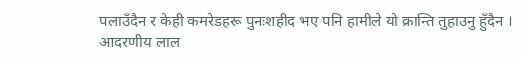पलाउँदैन र केही कमरेडहरू पुनःशहीद भए पनि हामीले यो क्रान्ति तुहाउनु हुँदैन ।
आदरणीय लाल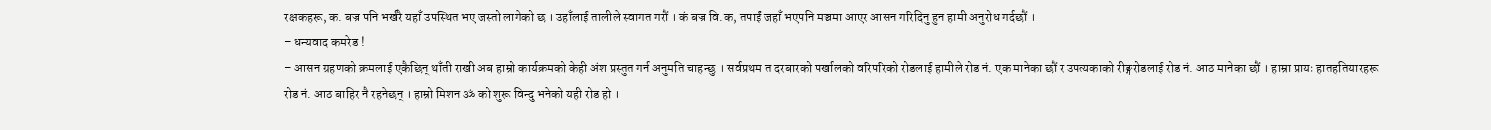रक्षकहरू, क. बज्र पनि भर्खरै यहाँ उपस्थित भए जस्तो लागेको छ । उहाँलाई तालीले स्वागत गरौं । कं बज्र वि.क, तपाईं जहाँ भएपनि मञ्चमा आएर आसन गरिदिनु हुन हामी अनुरोध गर्दछौं ।
– धन्यवाद कमरेड !
– आसन ग्रहणको क्रमलाई एकैछिन् थाँती राखी अब हाम्रो कार्यक्रमको केही अंश प्रस्तुत गर्न अनुमति चाहन्छु । सर्वप्रथम त दरबारको पर्खालको वरिपरिको रोडलाई हामीले रोड नं. एक मानेका छौं र उपत्यकाको रीङ्गरोडलाई रोड नं. आठ मानेका छौं । हाम्रा प्रायः हातहतियारहरू रोड नं. आठ बाहिर नै रहनेछन् । हाम्रो मिशन ॐ को शुरू विन्दु भनेको यही रोड हो ।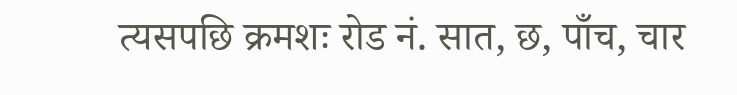त्यसपछि क्रमशः रोड नं. सात, छ, पाँच, चार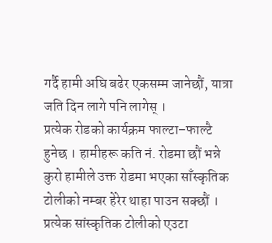गर्दै हामी अघि बढेर एकसम्म जानेछौं, यात्रा जति दिन लागे पनि लागेस् ।
प्रत्येक रोडको कार्यक्रम फाल्टा–फाल्टै हुनेछ । हामीहरू कति नं. रोडमा छौं भन्ने कुरो हामीले उक्त रोडमा भएका साँस्कृतिक टोलीको नम्बर हेरेर थाहा पाउन सक्छौं । प्रत्येक सांस्कृतिक टोलीको एउटा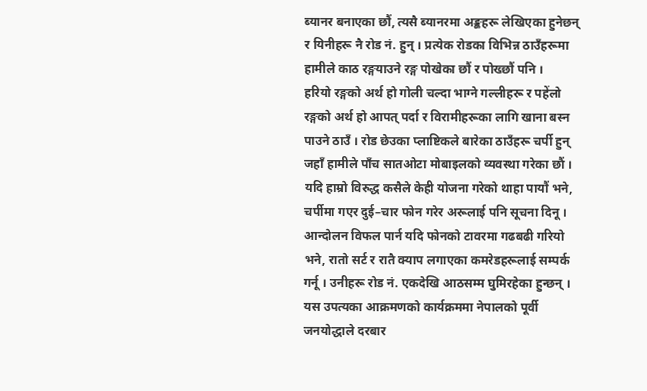ब्यानर बनाएका छौं, त्यसै ब्यानरमा अङ्कहरू लेखिएका हुनेछन् र यिनीहरू नै रोड नं. हुन् । प्रत्येक रोडका विभिन्न ठाउँहरूमा हामीले काठ रङ्गयाउने रङ्ग पोखेका छौं र पोख्छौं पनि ।
हरियो रङ्गको अर्थ हो गोली चल्दा भाग्ने गल्लीहरू र पहेंलो रङ्गको अर्थ हो आपत् पर्दा र विरामीहरूका लागि खाना बस्न पाउने ठाउँ । रोड छेउका प्लाष्टिकले बारेका ठाउँहरू चर्पी हुन् जहाँ हामीले पाँच सातओटा मोबाइलको व्यवस्था गरेका छौं । यदि हाम्रो विरुद्ध कसैले केही योजना गरेको थाहा पायौं भने, चर्पीमा गएर दुई–चार फोन गरेर अरूलाई पनि सूचना दिनू । आन्दोलन विफल पार्न यदि फोनको टावरमा गढबढी गरियो भने, रातो सर्ट र रातै क्याप लगाएका कमरेडहरूलाई सम्पर्क गर्नू । उनीहरू रोड नं. एकदेखि आठसम्म घुमिरहेका हुन्छन् ।
यस उपत्यका आक्रमणको कार्यक्रममा नेपालको पूर्वी जनयोद्धाले दरबार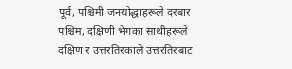पूर्व, पश्चिमी जनयोद्धाहरूले दरबार पश्चिम, दक्षिणी भेगका साथीहरूले दक्षिण र उत्तरतिरकाले उत्तरतिरबाट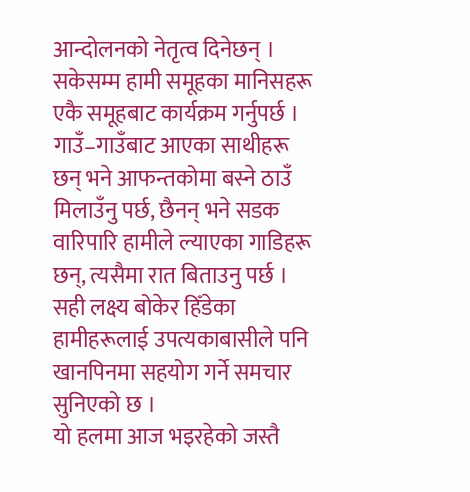आन्दोलनको नेतृत्व दिनेछन् । सकेसम्म हामी समूहका मानिसहरू एकै समूहबाट कार्यक्रम गर्नुपर्छ ।
गाउँ–गाउँबाट आएका साथीहरू छन् भने आफन्तकोमा बस्ने ठाउँ मिलाउँनु पर्छ, छैनन् भने सडक वारिपारि हामीले ल्याएका गाडिहरू छन्, त्यसैमा रात बिताउनु पर्छ । सही लक्ष्य बोकेर हिँडेका हामीहरूलाई उपत्यकाबासीले पनि खानपिनमा सहयोग गर्ने समचार सुनिएको छ ।
यो हलमा आज भइरहेको जस्तै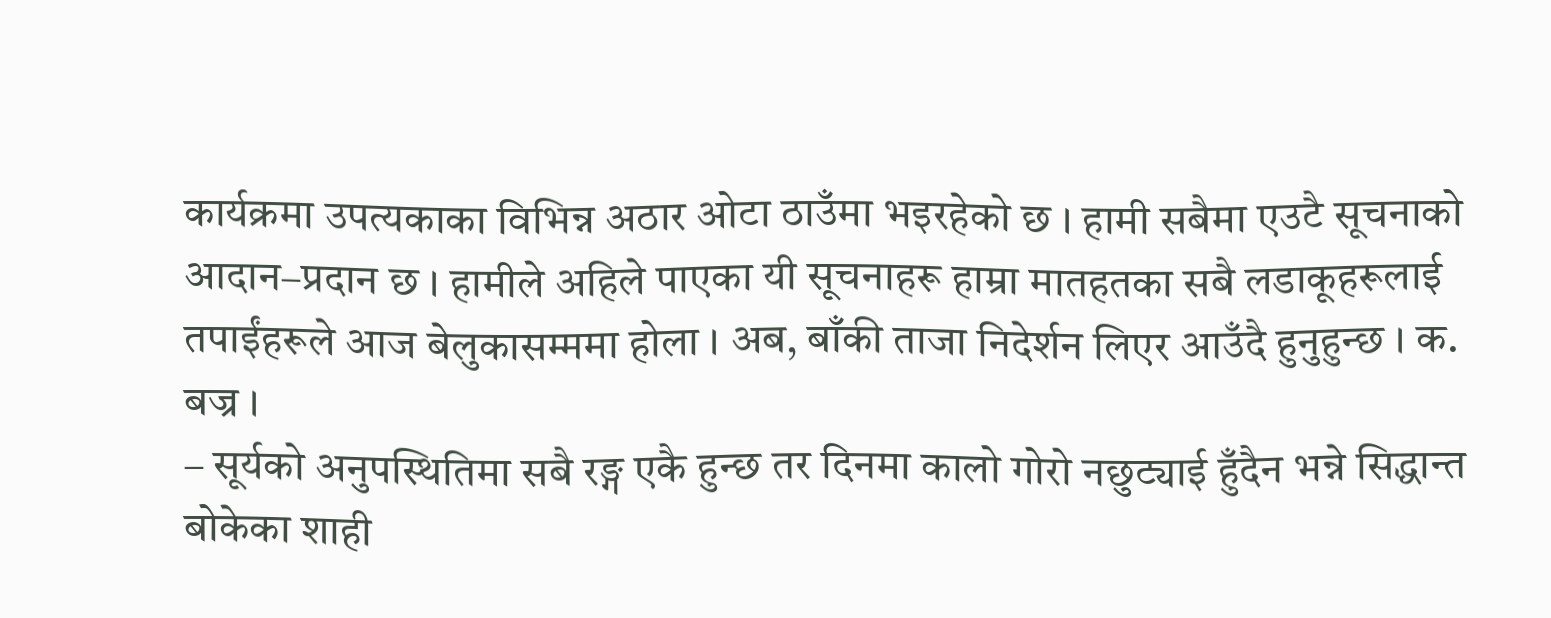कार्यक्रमा उपत्यकाका विभिन्न अठार ओटा ठाउँमा भइरहेको छ । हामी सबैमा एउटै सूचनाको आदान–प्रदान छ । हामीले अहिले पाएका यी सूचनाहरू हाम्रा मातहतका सबै लडाकूहरूलाई तपाईंहरूले आज बेलुकासम्ममा होला । अब, बाँकी ताजा निदेर्शन लिएर आउँदै हुनुहुन्छ । क. बज्र ।
– सूर्यको अनुपस्थितिमा सबै रङ्ग एकै हुन्छ तर दिनमा कालो गोरो नछुट्याई हुँदैन भन्ने सिद्धान्त बोकेका शाही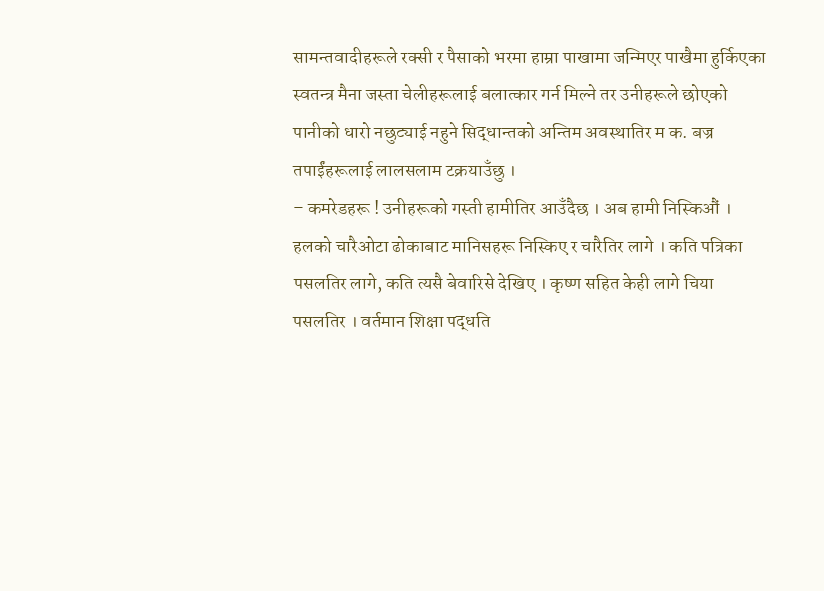सामन्तवादीहरूले रक्सी र पैसाको भरमा हाम्रा पाखामा जन्मिएर पाखैमा हुर्किएका स्वतन्त्र मैना जस्ता चेलीहरूलाई बलात्कार गर्न मिल्ने तर उनीहरूले छोएको पानीको धारो नछुट्याई नहुने सिद्धान्तको अन्तिम अवस्थातिर म क. बज्र तपाईंहरूलाई लालसलाम टक्रयाउँछु ।
– कमरेडहरू ! उनीहरूको गस्ती हामीतिर आउँदैछ । अब हामी निस्किऔं ।
हलको चारैओटा ढोकाबाट मानिसहरू निस्किए र चारैतिर लागे । कति पत्रिका पसलतिर लागे, कति त्यसै बेवारिसे देखिए । कृष्ण सहित केही लागे चिया पसलतिर । वर्तमान शिक्षा पद्धति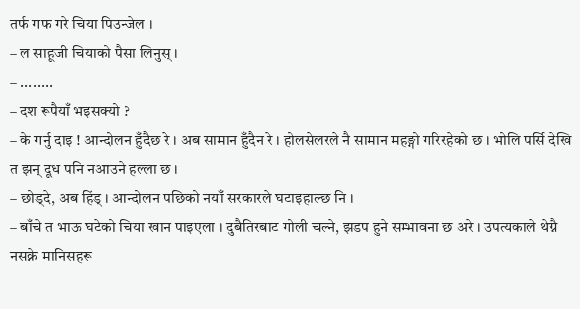तर्फ गफ गरे चिया पिउन्जेल ।
– ल साहूजी चियाको पैसा लिनुस् ।
– ........
– दश रूपैयाँ भइसक्यो ?
– के गर्नु दाइ ! आन्दोलन हुँदैछ रे । अब सामान हुँदैन रे । होलसेलरले नै सामान महङ्गो गरिरहेको छ । भोलि पर्सि देखि त झन् दूध पनि नआउने हल्ला छ ।
– छोड्दे, अब हिंड् । आन्दोलन पछिको नयाँ सरकारले घटाइहाल्छ नि ।
– बाँचे त भाऊ घटेको चिया खान पाइएला । दुबैतिरबाट गोली चल्ने, झडप हुने सम्भावना छ अरे । उपत्यकाले थेग्नै नसक्ने मानिसहरू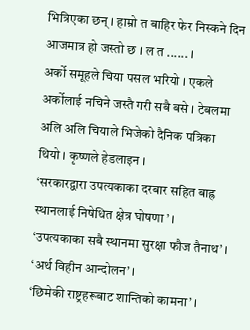भित्रिएका छन् । हाम्रो त बाहिर फेर निस्कने दिन आजमात्र हो जस्तो छ । ल त ...... ।
अर्को समूहले चिया पसल भरियो । एकले अर्कोलाई नचिने जस्तै गरी सबै बसे । टेबलमा अलि अलि चियाले भिजेको दैनिक पत्रिका थियो । कृष्णले हेडलाइन ।
‘सरकारद्वारा उपत्यकाका दरबार सहित बाह्र स्थानलाई निषेधित क्षेत्र घोषणा ’ ।
‘उपत्यकाका सबै स्थानमा सुरक्षा फौज तैनाथ’ ।
‘अर्थ विहीन आन्दोलन’ ।
‘छिमेकी राष्ट्रहरूबाट शान्तिको कामना’ ।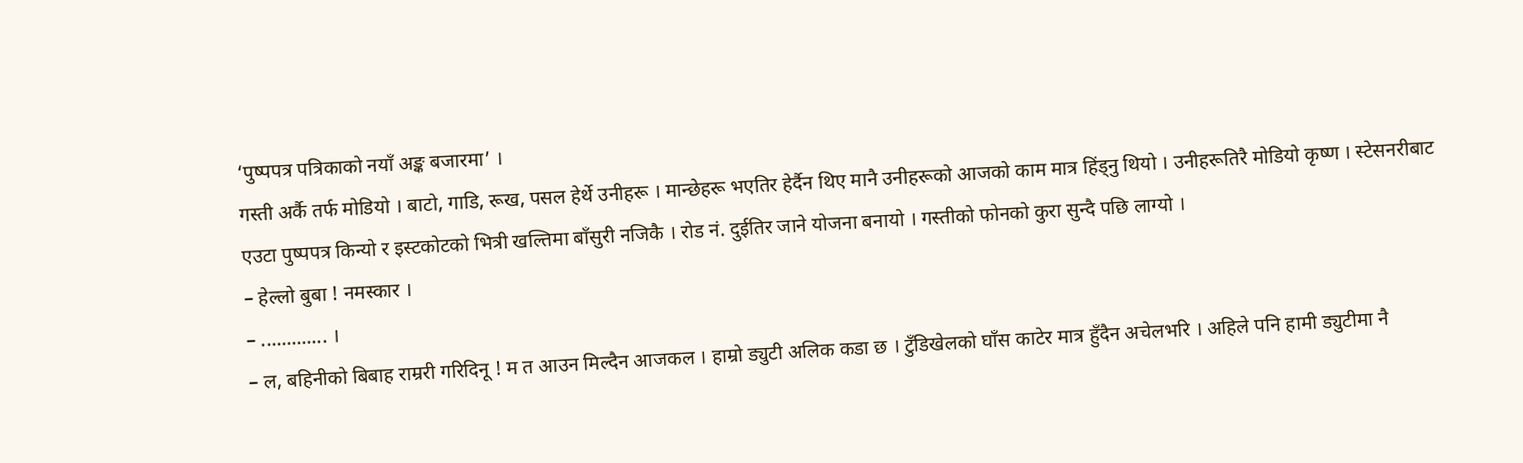‘पुष्पपत्र पत्रिकाको नयाँ अङ्क बजारमा’ ।
गस्ती अर्कै तर्फ मोडियो । बाटो, गाडि, रूख, पसल हेर्थे उनीहरू । मान्छेहरू भएतिर हेर्दैन थिए मानै उनीहरूको आजको काम मात्र हिंड्नु थियो । उनीहरूतिरै मोडियो कृष्ण । स्टेसनरीबाट एउटा पुष्पपत्र किन्यो र इस्टकोटको भित्री खल्तिमा बाँसुरी नजिकै । रोड नं. दुईतिर जाने योजना बनायो । गस्तीको फोनको कुरा सुन्दै पछि लाग्यो ।
– हेल्लो बुबा ! नमस्कार ।
– ............. ।
– ल, बहिनीको बिबाह राम्ररी गरिदिनू ! म त आउन मिल्दैन आजकल । हाम्रो ड्युटी अलिक कडा छ । टुँडिखेलको घाँस काटेर मात्र हुँदैन अचेलभरि । अहिले पनि हामी ड्युटीमा नै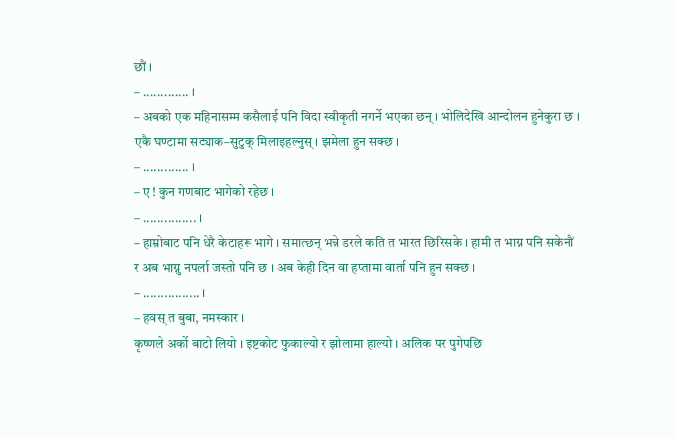छौं ।
– ............. ।
– अबको एक महिनासम्म कसैलाई पनि विदा स्वीकृती नगर्ने भएका छन् । भोलिदेखि आन्दोलन हुनेकुरा छ । एकै घण्टामा सट्याक–सुटुक् मिलाइहल्नुस् । झमेला हुन सक्छ ।
– ............. ।
– ए ! कुन गणबाट भागेको रहेछ ।
– ............... ।
– हाम्रोबाट पनि धेरै केटाहरू भागे । समात्छन् भन्ने डरले कति त भारत छिरिसके । हामी त भाग्न पनि सकेनौं र अब भाग्नु नपर्ला जस्तो पनि छ । अब केही दिन वा हप्तामा वार्ता पनि हुन सक्छ ।
– ................ ।
– हवस् त बुबा, नमस्कार ।
कृष्णले अर्को बाटो लियो । इष्टकोट फुकाल्यो र झोलामा हाल्यो । अलिक पर पुगेपछि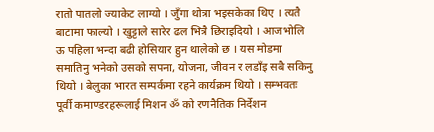रातो पातलो ज्याकेट लाग्यो । जुँगा थोत्रा भइसकेका थिए । त्यतै बाटामा फाल्यो । खुट्टाले सारेर ढल भित्रै छिराइदियो । आजभोलि ऊ पहिला भन्दा बढी होसियार हुन थालेको छ । यस मोडमा समातिनु भनेको उसको सपना, योजना, जीवन र लडाँइ सबै सकिनु थियो । बेलुका भारत सम्पर्कमा रहने कार्यक्रम थियो । सम्भवतः पूर्वी कमाण्डरहरूलाई मिशन ॐ को रणनैतिक निर्देशन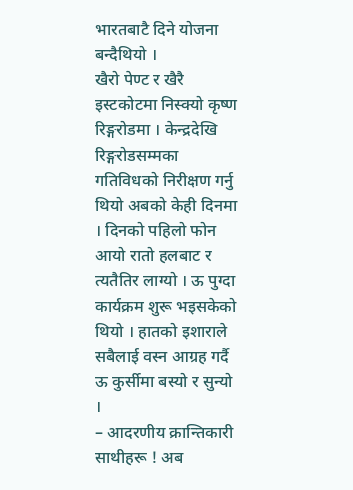भारतबाटै दिने योजना बन्दैथियो ।
खैरो पेण्ट र खैरै इस्टकोटमा निस्क्यो कृष्ण रिङ्गरोडमा । केन्द्रदेखि रिङ्गरोडसम्मका गतिविधको निरीक्षण गर्नु थियो अबको केही दिनमा । दिनको पहिलो फोन आयो रातो हलबाट र त्यतैतिर लाग्यो । ऊ पुग्दा कार्यक्रम शुरू भइसकेको थियो । हातको इशाराले सबैलाई वस्न आग्रह गर्दै ऊ कुर्सीमा बस्यो र सुन्यो ।
– आदरणीय क्रान्तिकारी साथीहरू ! अब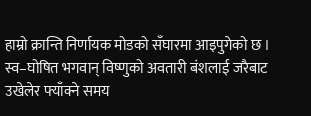हाम्रो क्रान्ति निर्णायक मोडको सँघारमा आइपुगेको छ । स्व–घोषित भगवान् विष्णुको अवतारी बंशलाई जरैबाट उखेलेर फ्याँक्ने समय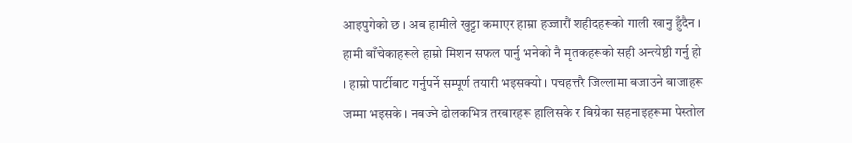आइपुगेको छ । अब हामीले खुट्टा कमाएर हाम्रा हज्जारौं शहीदहरूको गाली खानु हुँदैन । हामी बाँचेकाहरूले हाम्रो मिशन सफल पार्नु भनेको नै मृतकहरूको सही अन्त्येष्ठी गर्नु हो । हाम्रो पार्टीबाट गर्नुपर्ने सम्पूर्ण तयारी भइसक्यो । पचहत्तरै जिल्लामा बजाउने बाजाहरू जम्मा भइसके । नबज्ने ढोलकभित्र तरबारहरू हालिसके र बिग्रेका सहनाइहरूमा पेस्तोल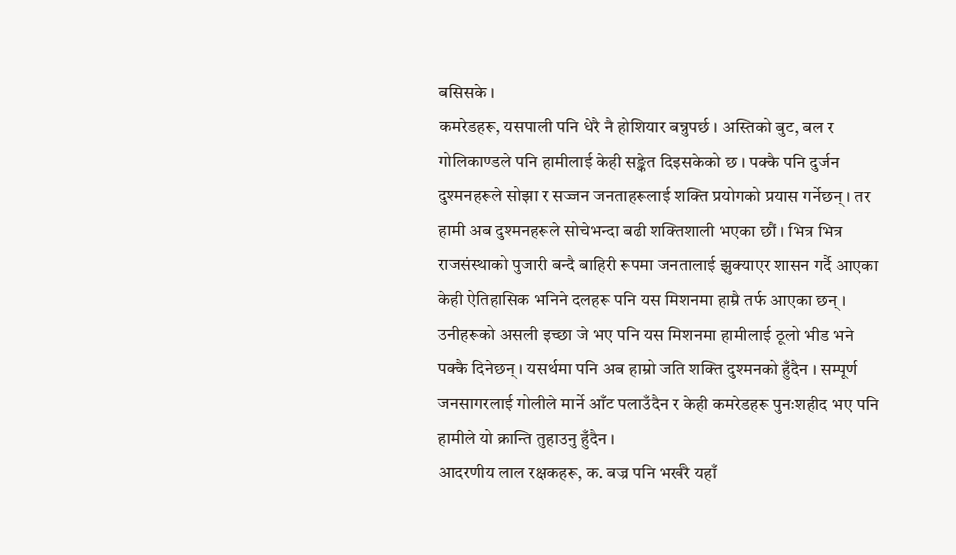बसिसके ।
कमरेडहरू, यसपाली पनि धेरै नै होशियार बन्नुपर्छ । अस्तिको बुट, बल र गोलिकाण्डले पनि हामीलाई केही सङ्केत दिइसकेको छ । पक्कै पनि दुर्जन दुश्मनहरूले सोझा र सज्जन जनताहरूलाई शक्ति प्रयोगको प्रयास गर्नेछन् । तर हामी अब दुश्मनहरूले सोचेभन्दा बढी शक्तिशाली भएका छौं । भित्र भित्र राजसंस्थाको पुजारी बन्दै बाहिरी रूपमा जनतालाई झुक्याएर शासन गर्दै आएका केही ऐतिहासिक भनिने दलहरू पनि यस मिशनमा हाम्रै तर्फ आएका छन् । उनीहरूको असली इच्छा जे भए पनि यस मिशनमा हामीलाई ठूलो भीड भने पक्कै दिनेछन् । यसर्थमा पनि अब हाम्रो जति शक्ति दुश्मनको हुँदैन । सम्पूर्ण जनसागरलाई गोलीले मार्ने आँट पलाउँदैन र केही कमरेडहरू पुनःशहीद भए पनि हामीले यो क्रान्ति तुहाउनु हुँदैन ।
आदरणीय लाल रक्षकहरू, क. बज्र पनि भर्खरै यहाँ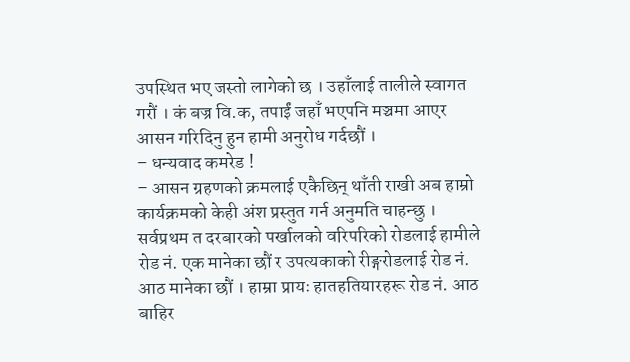उपस्थित भए जस्तो लागेको छ । उहाँलाई तालीले स्वागत गरौं । कं बज्र वि.क, तपाईं जहाँ भएपनि मञ्चमा आएर आसन गरिदिनु हुन हामी अनुरोध गर्दछौं ।
– धन्यवाद कमरेड !
– आसन ग्रहणको क्रमलाई एकैछिन् थाँती राखी अब हाम्रो कार्यक्रमको केही अंश प्रस्तुत गर्न अनुमति चाहन्छु । सर्वप्रथम त दरबारको पर्खालको वरिपरिको रोडलाई हामीले रोड नं. एक मानेका छौं र उपत्यकाको रीङ्गरोडलाई रोड नं. आठ मानेका छौं । हाम्रा प्रायः हातहतियारहरू रोड नं. आठ बाहिर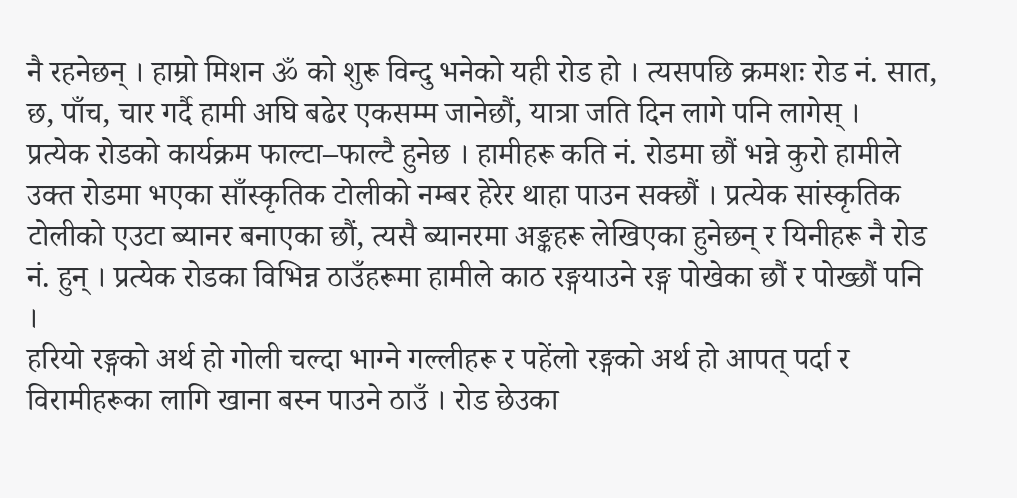नै रहनेछन् । हाम्रो मिशन ॐ को शुरू विन्दु भनेको यही रोड हो । त्यसपछि क्रमशः रोड नं. सात, छ, पाँच, चार गर्दै हामी अघि बढेर एकसम्म जानेछौं, यात्रा जति दिन लागे पनि लागेस् ।
प्रत्येक रोडको कार्यक्रम फाल्टा–फाल्टै हुनेछ । हामीहरू कति नं. रोडमा छौं भन्ने कुरो हामीले उक्त रोडमा भएका साँस्कृतिक टोलीको नम्बर हेरेर थाहा पाउन सक्छौं । प्रत्येक सांस्कृतिक टोलीको एउटा ब्यानर बनाएका छौं, त्यसै ब्यानरमा अङ्कहरू लेखिएका हुनेछन् र यिनीहरू नै रोड नं. हुन् । प्रत्येक रोडका विभिन्न ठाउँहरूमा हामीले काठ रङ्गयाउने रङ्ग पोखेका छौं र पोख्छौं पनि ।
हरियो रङ्गको अर्थ हो गोली चल्दा भाग्ने गल्लीहरू र पहेंलो रङ्गको अर्थ हो आपत् पर्दा र विरामीहरूका लागि खाना बस्न पाउने ठाउँ । रोड छेउका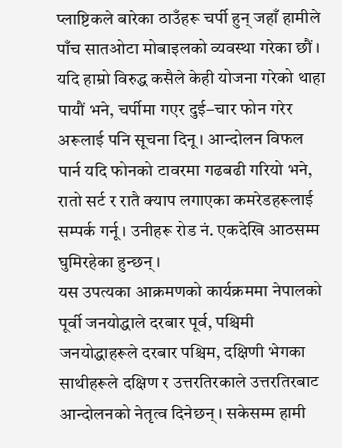प्लाष्टिकले बारेका ठाउँहरू चर्पी हुन् जहाँ हामीले पाँच सातओटा मोबाइलको व्यवस्था गरेका छौं । यदि हाम्रो विरुद्ध कसैले केही योजना गरेको थाहा पायौं भने, चर्पीमा गएर दुई–चार फोन गरेर अरूलाई पनि सूचना दिनू । आन्दोलन विफल पार्न यदि फोनको टावरमा गढबढी गरियो भने, रातो सर्ट र रातै क्याप लगाएका कमरेडहरूलाई सम्पर्क गर्नू । उनीहरू रोड नं. एकदेखि आठसम्म घुमिरहेका हुन्छन् ।
यस उपत्यका आक्रमणको कार्यक्रममा नेपालको पूर्वी जनयोद्धाले दरबार पूर्व, पश्चिमी जनयोद्धाहरूले दरबार पश्चिम, दक्षिणी भेगका साथीहरूले दक्षिण र उत्तरतिरकाले उत्तरतिरबाट आन्दोलनको नेतृत्व दिनेछन् । सकेसम्म हामी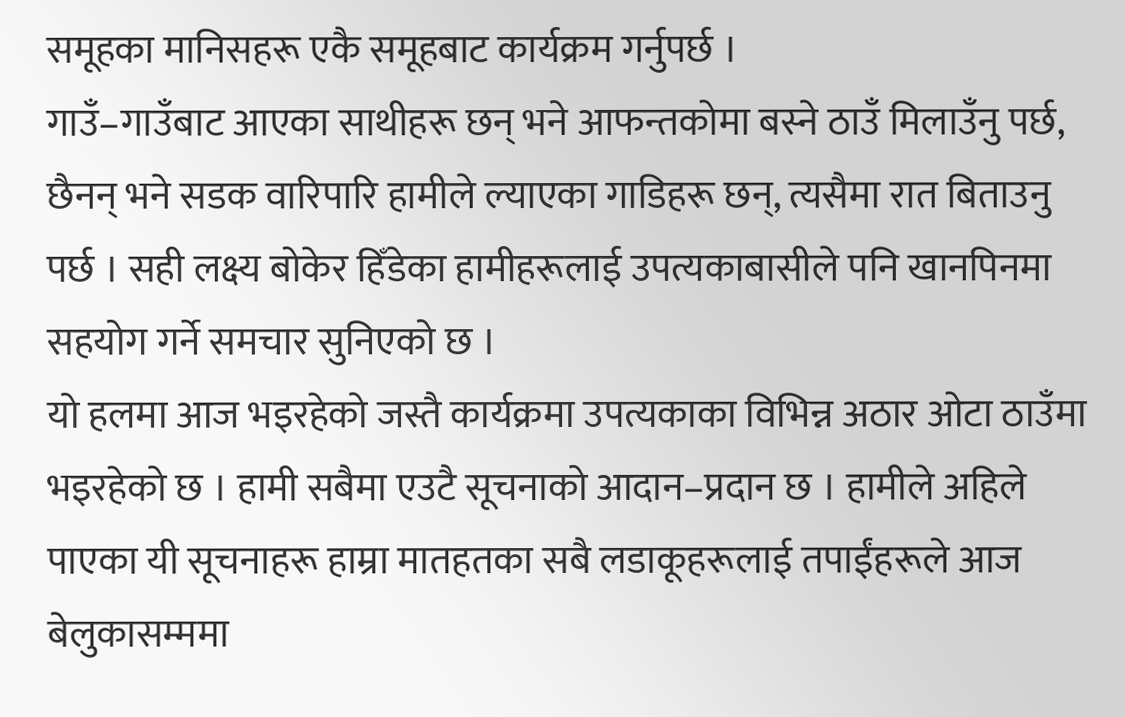समूहका मानिसहरू एकै समूहबाट कार्यक्रम गर्नुपर्छ ।
गाउँ–गाउँबाट आएका साथीहरू छन् भने आफन्तकोमा बस्ने ठाउँ मिलाउँनु पर्छ, छैनन् भने सडक वारिपारि हामीले ल्याएका गाडिहरू छन्, त्यसैमा रात बिताउनु पर्छ । सही लक्ष्य बोकेर हिँडेका हामीहरूलाई उपत्यकाबासीले पनि खानपिनमा सहयोग गर्ने समचार सुनिएको छ ।
यो हलमा आज भइरहेको जस्तै कार्यक्रमा उपत्यकाका विभिन्न अठार ओटा ठाउँमा भइरहेको छ । हामी सबैमा एउटै सूचनाको आदान–प्रदान छ । हामीले अहिले पाएका यी सूचनाहरू हाम्रा मातहतका सबै लडाकूहरूलाई तपाईंहरूले आज बेलुकासम्ममा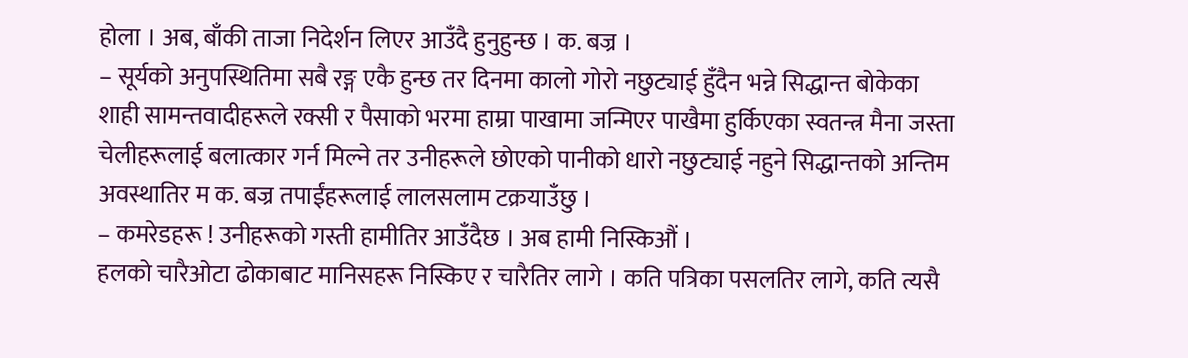होला । अब, बाँकी ताजा निदेर्शन लिएर आउँदै हुनुहुन्छ । क. बज्र ।
– सूर्यको अनुपस्थितिमा सबै रङ्ग एकै हुन्छ तर दिनमा कालो गोरो नछुट्याई हुँदैन भन्ने सिद्धान्त बोकेका शाही सामन्तवादीहरूले रक्सी र पैसाको भरमा हाम्रा पाखामा जन्मिएर पाखैमा हुर्किएका स्वतन्त्र मैना जस्ता चेलीहरूलाई बलात्कार गर्न मिल्ने तर उनीहरूले छोएको पानीको धारो नछुट्याई नहुने सिद्धान्तको अन्तिम अवस्थातिर म क. बज्र तपाईंहरूलाई लालसलाम टक्रयाउँछु ।
– कमरेडहरू ! उनीहरूको गस्ती हामीतिर आउँदैछ । अब हामी निस्किऔं ।
हलको चारैओटा ढोकाबाट मानिसहरू निस्किए र चारैतिर लागे । कति पत्रिका पसलतिर लागे, कति त्यसै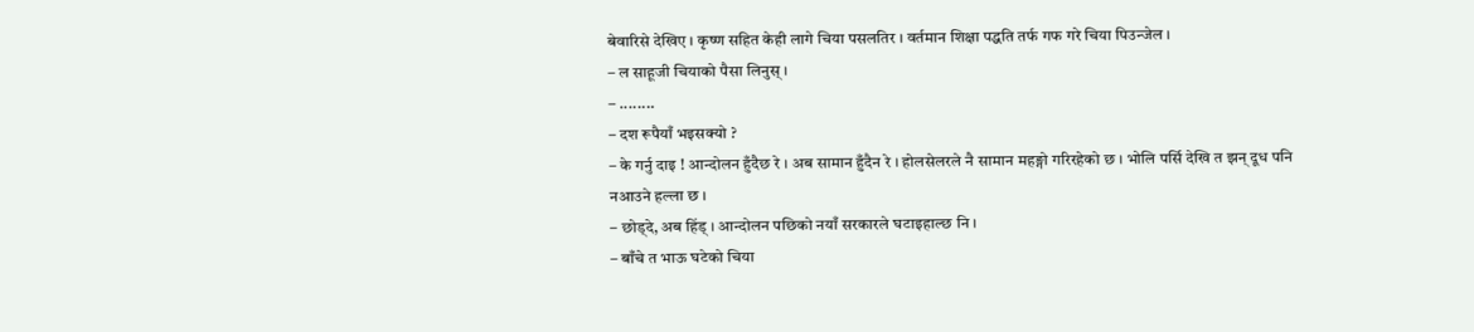बेवारिसे देखिए । कृष्ण सहित केही लागे चिया पसलतिर । वर्तमान शिक्षा पद्धति तर्फ गफ गरे चिया पिउन्जेल ।
– ल साहूजी चियाको पैसा लिनुस् ।
– ........
– दश रूपैयाँ भइसक्यो ?
– के गर्नु दाइ ! आन्दोलन हुँदैछ रे । अब सामान हुँदैन रे । होलसेलरले नै सामान महङ्गो गरिरहेको छ । भोलि पर्सि देखि त झन् दूध पनि नआउने हल्ला छ ।
– छोड्दे, अब हिंड् । आन्दोलन पछिको नयाँ सरकारले घटाइहाल्छ नि ।
– बाँचे त भाऊ घटेको चिया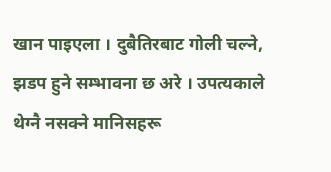खान पाइएला । दुबैतिरबाट गोली चल्ने, झडप हुने सम्भावना छ अरे । उपत्यकाले थेग्नै नसक्ने मानिसहरू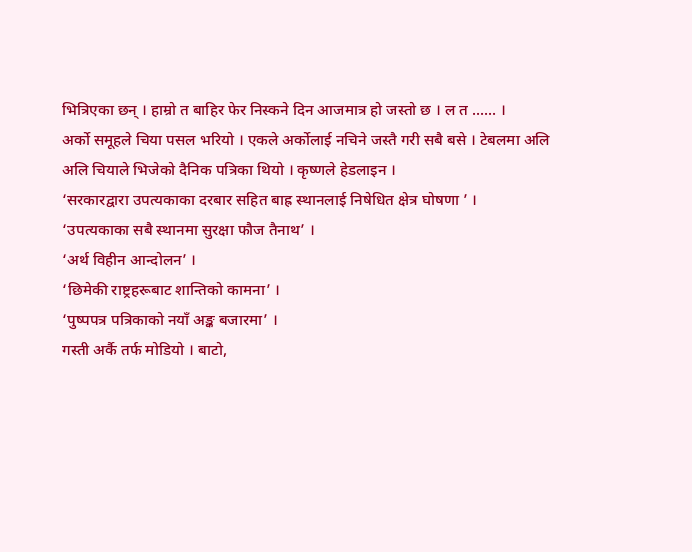भित्रिएका छन् । हाम्रो त बाहिर फेर निस्कने दिन आजमात्र हो जस्तो छ । ल त ...... ।
अर्को समूहले चिया पसल भरियो । एकले अर्कोलाई नचिने जस्तै गरी सबै बसे । टेबलमा अलि अलि चियाले भिजेको दैनिक पत्रिका थियो । कृष्णले हेडलाइन ।
‘सरकारद्वारा उपत्यकाका दरबार सहित बाह्र स्थानलाई निषेधित क्षेत्र घोषणा ’ ।
‘उपत्यकाका सबै स्थानमा सुरक्षा फौज तैनाथ’ ।
‘अर्थ विहीन आन्दोलन’ ।
‘छिमेकी राष्ट्रहरूबाट शान्तिको कामना’ ।
‘पुष्पपत्र पत्रिकाको नयाँ अङ्क बजारमा’ ।
गस्ती अर्कै तर्फ मोडियो । बाटो,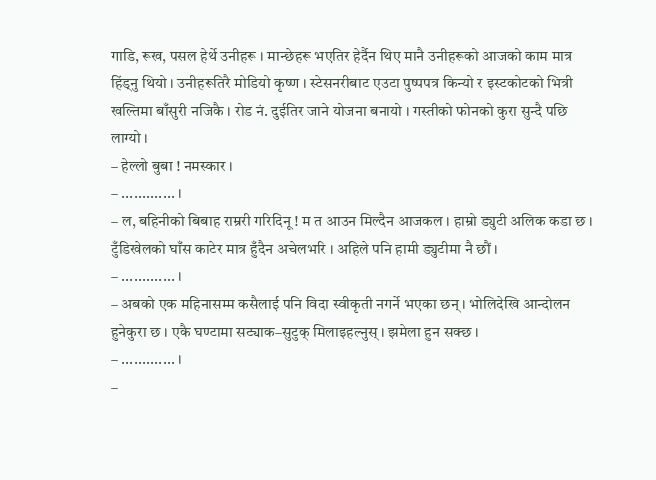गाडि, रूख, पसल हेर्थे उनीहरू । मान्छेहरू भएतिर हेर्दैन थिए मानै उनीहरूको आजको काम मात्र हिंड्नु थियो । उनीहरूतिरै मोडियो कृष्ण । स्टेसनरीबाट एउटा पुष्पपत्र किन्यो र इस्टकोटको भित्री खल्तिमा बाँसुरी नजिकै । रोड नं. दुईतिर जाने योजना बनायो । गस्तीको फोनको कुरा सुन्दै पछि लाग्यो ।
– हेल्लो बुबा ! नमस्कार ।
– ............. ।
– ल, बहिनीको बिबाह राम्ररी गरिदिनू ! म त आउन मिल्दैन आजकल । हाम्रो ड्युटी अलिक कडा छ । टुँडिखेलको घाँस काटेर मात्र हुँदैन अचेलभरि । अहिले पनि हामी ड्युटीमा नै छौं ।
– ............. ।
– अबको एक महिनासम्म कसैलाई पनि विदा स्वीकृती नगर्ने भएका छन् । भोलिदेखि आन्दोलन हुनेकुरा छ । एकै घण्टामा सट्याक–सुटुक् मिलाइहल्नुस् । झमेला हुन सक्छ ।
– ............. ।
–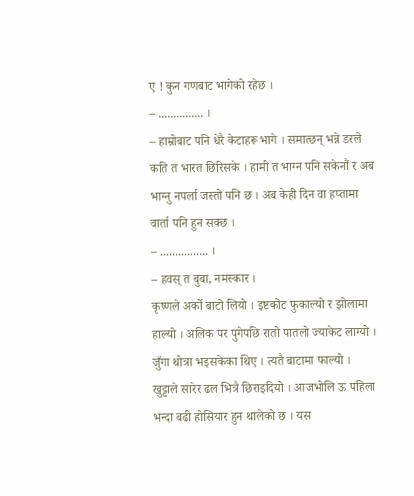ए ! कुन गणबाट भागेको रहेछ ।
– ............... ।
– हाम्रोबाट पनि धेरै केटाहरू भागे । समात्छन् भन्ने डरले कति त भारत छिरिसके । हामी त भाग्न पनि सकेनौं र अब भाग्नु नपर्ला जस्तो पनि छ । अब केही दिन वा हप्तामा वार्ता पनि हुन सक्छ ।
– ................ ।
– हवस् त बुबा, नमस्कार ।
कृष्णले अर्को बाटो लियो । इष्टकोट फुकाल्यो र झोलामा हाल्यो । अलिक पर पुगेपछि रातो पातलो ज्याकेट लाग्यो । जुँगा थोत्रा भइसकेका थिए । त्यतै बाटामा फाल्यो । खुट्टाले सारेर ढल भित्रै छिराइदियो । आजभोलि ऊ पहिला भन्दा बढी होसियार हुन थालेको छ । यस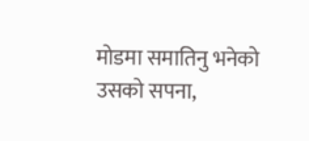मोडमा समातिनु भनेको उसको सपना,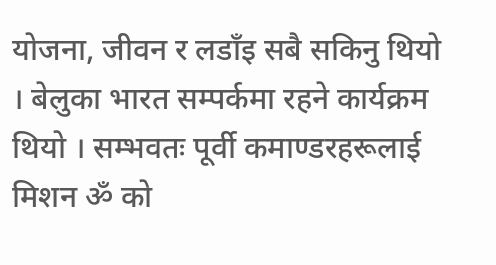योजना, जीवन र लडाँइ सबै सकिनु थियो । बेलुका भारत सम्पर्कमा रहने कार्यक्रम थियो । सम्भवतः पूर्वी कमाण्डरहरूलाई मिशन ॐ को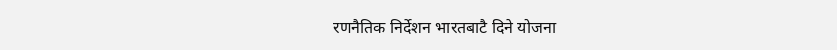रणनैतिक निर्देशन भारतबाटै दिने योजना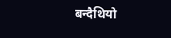बन्दैथियो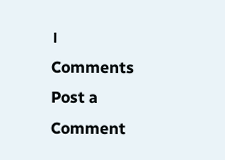।
Comments
Post a Comment